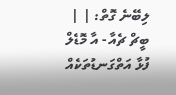ލިބޭނެ ގޮތް: | |
ބީޗް ޗެއާ - އާ މޮޑެލް
ފުޅާ އަތްގަނޑުތަކެއް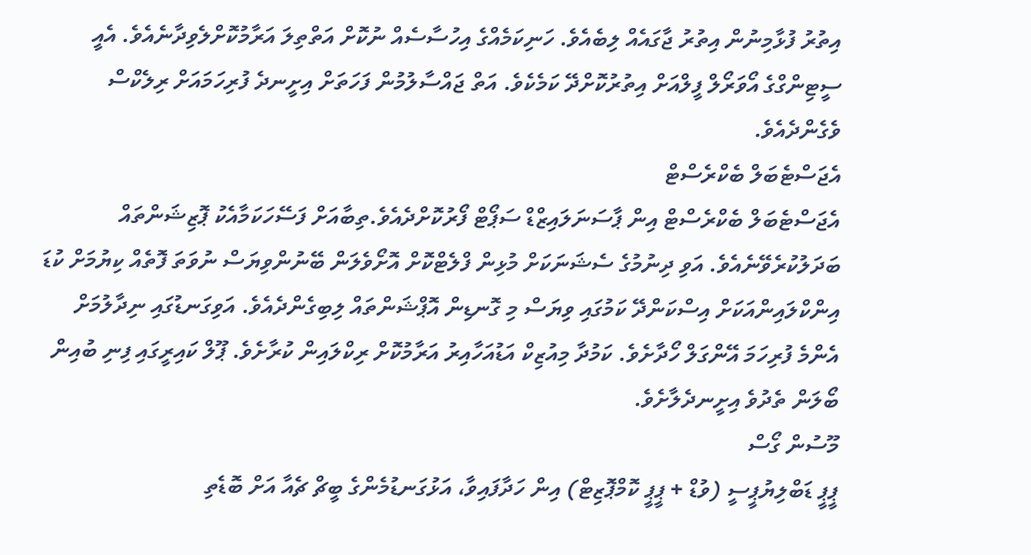އިތުރު ފުޅާމިނުން އިތުރު ޖާގައެއް ލިބެއެވެ. ހަނިކަމެއްގެ އިހުސާސެއް ނުކޮށް އަތްތިލަ އަރާމުކޮށްލެވިދާނެއެވެ. އެއީ ސީޓިންގްގެ އޯވަރޯލް ފީލްއަށް އިތުރުކޮށްދޭ ކަމެކެވެ. އަތް ޖައްސާލުމުން ފަހަތަށް އިށީނދެ ފުރިހަމައަށް ރިލެކްސް ވެގެންދެއެވެ.
އެޖަސްޓެބަލް ބެކްރެސްޓް
އެޖަސްޓެބަލް ބެކްރެސްޓް އިން ޕާސަނަލައިޒްޑް ސަޕޯޓް ފޯރުކޮށްދެއެވެ.ތިބާއަށް ފަސޭހަކަމާއެކު ޕޮޒިޝަންތައް ބަދަލުކުރެވޭނެއެވެ. އަވި ދިނުމުގެ ސެޝަނަކަށް މުޅިން ފްލެޓްކޮށް އޮށޯވެލަން ބޭނުންވިޔަސް ނުވަތަ ފޮތެއް ކިޔުމަށް ކުޑަ އިންކްލައިންއަކަށް އިސްކަންދޭ ކަމުގައި ވިޔަސް މި ގޮނޑިން އޮޕްޝަންތައް ލިބިގެންދެއެވެ. އަވިގަނޑުގައި ނިދާލުމަށް އެންމެ ފުރިހަމަ އޭންގަލް ހޯދާށެވެ. ކަމުދާ މިއުޒިކް އަޑުއަހާއިރު އަރާމުކޮށް ރިކްލައިން ކުރާށެވެ. ޕޫލް ކައިރީގައި ފިނި ބުއިން ބޯލަން ތެދުވެ އިށީނދެލާށެވެ.
މޫސުން ގޯސް
ޕީޕީ ޑަބްލިޔުޕީސީ (ވުޑް + ޕީޕީ ކޮމްޕޮޒިޓް) އިން ހަދާފައިވާ، އަޅުގަނޑުމެންގެ ބީޗް ޗެއާ އަށް ބޮޑެތި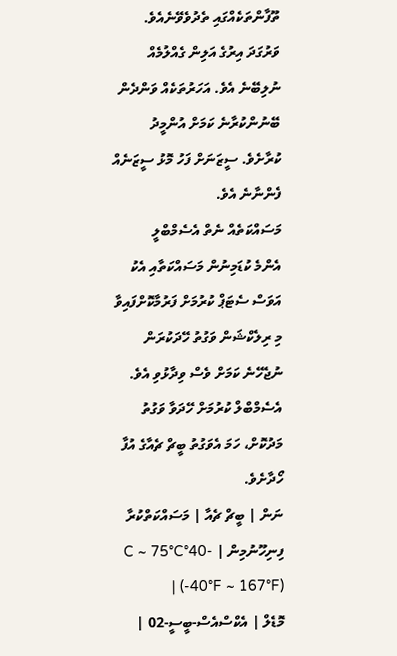ތޫފާންތަކެއްގައި ތެދުވެވޭނެއެވެ. ވަރުގަދަ އިރުގެ އަލިން ގެއްލުމެއް ނުލިބޭނެ އެވެ. އަހަރުތަކެއް ވަންދެން ބޭނުންކުރާނެ ކަމަށް އުންމީދު ކުރާށެވެ. ސީޒަނަށް ފަހު މޮޅު ސީޒަނެއް ފެންނާނެ އެވެ.
މަސައްކަތެއް ނެތް އެސެމްބްލީ
އެންމެ ކުޑަމިނުން މަސައްކަތާއި އެކު އަވަސް ސެޓަޕް ކުރުމަށް ފަރުމާކޮށްފައިވާ މި ރިލެކްޝަން ވަގުތު ހޭދަކުރަން ނުޖެހޭނެ ކަމަށް ވެސް ވިދާޅުވި އެވެ. އެސެމްބްލް ކުރުމަށް ހޭދަވާ ވަގުތު މަދުކޮށް، ހަމަ އެވަގުތު ބީޗް ޗެއާގެ އުފާ ހޯދާށެވެ.
ނަން | ބީޗް ޗެއާ | މަސައްކަތްކުރާ ފިނިހޫނުމިން | -40°C ~ 75°C (-40°F ~ 167°F) |
މޮޑެލް | އެކްސްއެސް-ބީސީ-02 |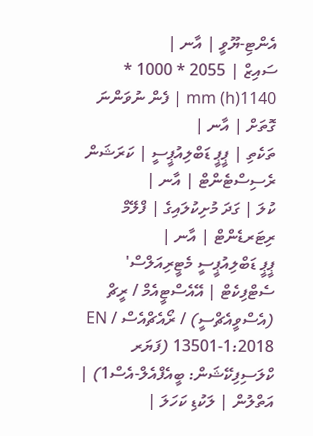އެންޓި-ޔޫވީ | އާނ |
ސައިޒް | 2055 * 1000 * 1140(h) mm | ފެން ނުވަންނަ ގޮތަށް | އާނ |
ތަކެތި | ޕީޕީ ޑަބްލިއުޕީސީ | ކަރަޝަން ރެސިސްޓެންޓް | އާނ |
ކުލަ | ގަދަ މުށިކުލައިގެ | ފްލޭމް ރިޓަރޑެންޓް | އާނ |
ޕީޕީ ޑަބްލިއުޕީސީ މެޓީރިއަލްސް' ސެޓްފިކެޓް | އޭއެސްޓީއެމް / ރީޗް (އެސްވީއެޗްސީ) / ރޯއެޗްއެސް / EN 13501-1:2018 (ފަޔަރ ކްލަސިފިކޭޝަން: ބީއެފްއެލް-އެސް1) | އަތްލުން | ލަކުޑި ކަހަލަ |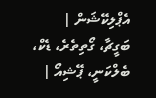އެޕްލިކޭޝަން | ބަގީޗާ، ގޯތިތެރެ، ޑެކް، ބެލްކަނީ، ޕޭޝިއޯ |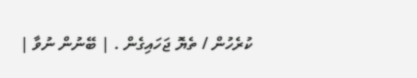ކުރެހުން / ތެޔޮ ޖަހައިގެން . | ބޭނުން ނުވާ |